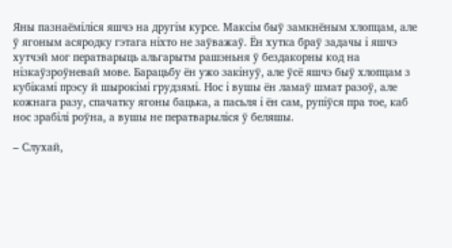Яны пазнаёміліся яшчэ на другім курсе. Максім быў замкнёным хлопцам, але ў ягоным асяродку гэтага ніхто не заўважаў. Ён хутка браў задачы і яшчэ хутчэй мог ператварыць альгарытм рашэньня ў бездакорны код на нізкаўзроўневай мове. Барацьбу ён ужо закінуў, але ўсё яшчэ быў хлопцам з кубікамі прэсу й шырокімі грудзямі. Нос і вушы ён ламаў шмат разоў, але кожнага разу, спачатку ягоны бацька, а пасьля і ён сам, рупіўся пра тое, каб нос зрабілі роўна, а вушы не ператварыліся ў беляшы.

– Слухай,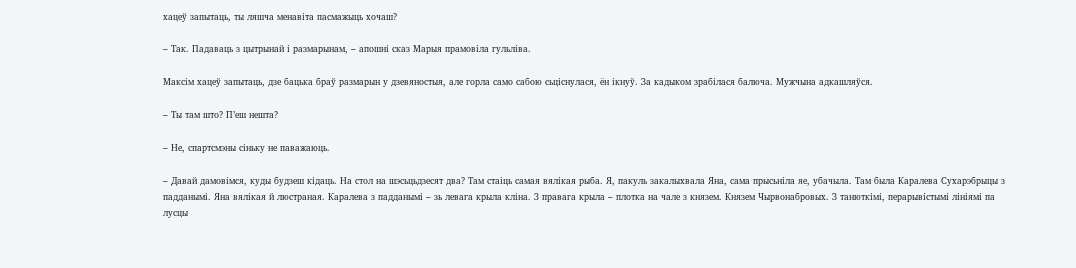хацеў запытаць, ты ляшча менавіта пасмажыць хочаш?

– Так. Падаваць з цытрынай і размарынам, – апошні сказ Марыя прамовіла гульліва.

Максім хацеў запытаць, дзе бацька браў размарын у дзевяностыя, але горла само сабою сьціснулася, ён ікнуў. За кадыком зрабілася балюча. Мужчына адкашляўся.

– Ты там што? П’еш нешта?

– Не, спартсмэны сіньку не паважаюць.

– Давай дамовімся, куды будзеш кідаць. На стол на шэсьцьдзесят два? Там стаіць самая вялікая рыба. Я, пакуль закалыхвала Яна, сама прысьніла яе, убачыла. Там была Каралева Сухарэбрыцы з падданымі. Яна вялікая й люстраная. Каралева з падданымі – зь левага крыла кліна. З правага крыла – плотка на чале з князем. Князем Чырвонабровых. З танюткімі, перарывістымі лініямі па лусцы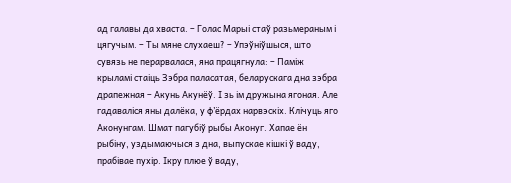ад галавы да хваста. – Голас Марыі стаў разьмераным і цягучым. – Ты мяне слухаеш? – Упэўніўшыся, што сувязь не перарвалася, яна працягнула: – Паміж крыламі стаіць Зэбра паласатая, беларускага дна зэбра драпежная – Акунь Акунёў. І зь ім дружына ягоная. Але гадаваліся яны далёка, у ф’ёрдах нарвэскіх. Клічуць яго Аконунгам. Шмат пагубіў рыбы Аконуг. Хапае ён рыбіну, уздымаючыся з дна, выпускае кішкі ў ваду, прабівае пухір. Ікру плюе ў ваду,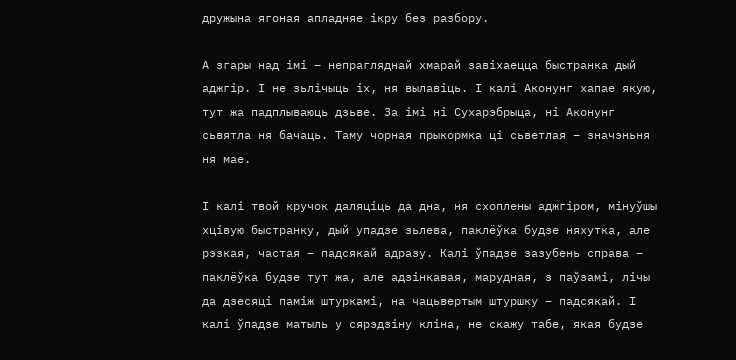дружына ягоная апладняе ікру без разбору.

А згары над імі – непрагляднай хмарай завіхаецца быстранка дый аджгір. І не зьлічыць іх, ня вылавіць. І калі Аконунг хапае якую, тут жа падплываюць дзьве. За імі ні Сухарэбрыца, ні Аконунг сьвятла ня бачаць. Таму чорная прыкормка ці сьветлая – значэньня ня мае.

І калі твой кручок даляціць да дна, ня схоплены аджгіром, мінуўшы хцівую быстранку, дый упадзе зьлева, паклёўка будзе няхутка, але рэзкая, частая – падсякай адразу. Калі ўпадзе зазубень справа – паклёўка будзе тут жа, але адзінкавая, марудная, з паўзамі, лічы да дзесяці паміж штуркамі, на чацьвертым штуршку – падсякай. І калі ўпадзе матыль у сярэдзіну кліна, не скажу табе, якая будзе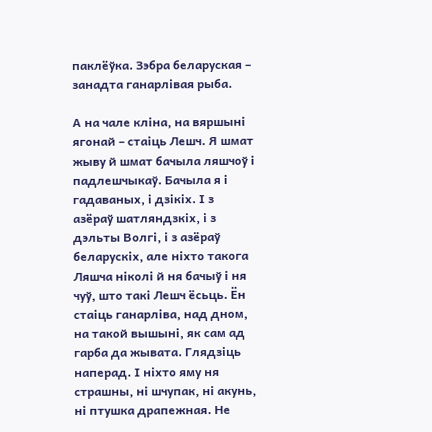паклёўка. Зэбра беларуская – занадта ганарлівая рыба.

А на чале кліна, на вяршыні ягонай – стаіць Лешч. Я шмат жыву й шмат бачыла ляшчоў і падлешчыкаў. Бачыла я і гадаваных, і дзікіх. І з азёраў шатляндзкіх, і з дэльты Волгі, і з азёраў беларускіх, але ніхто такога Ляшча ніколі й ня бачыў і ня чуў, што такі Лешч ёсьць. Ён стаіць ганарліва, над дном, на такой вышыні, як сам ад гарба да жывата. Глядзіць наперад. І ніхто яму ня страшны, ні шчупак, ні акунь, ні птушка драпежная. Не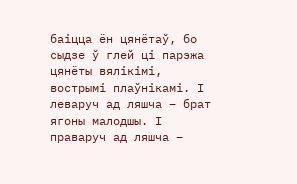баіцца ён цянётаў, бо сыдзе ў глей ці парэжа цянёты вялікімі, вострымі плаўнікамі. І леваруч ад ляшча – брат ягоны малодшы. І праваруч ад ляшча –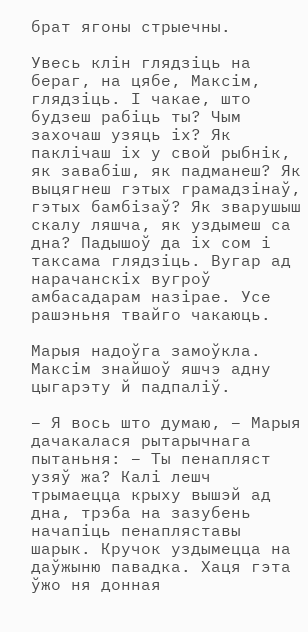брат ягоны стрыечны.

Увесь клін глядзіць на бераг, на цябе, Максім, глядзіць. І чакае, што будзеш рабіць ты? Чым захочаш узяць іх? Як паклічаш іх у свой рыбнік, як завабіш, як падманеш? Як выцягнеш гэтых грамадзінаў, гэтых бамбізаў? Як зварушыш скалу ляшча, як уздымеш са дна? Падышоў да іх сом і таксама глядзіць. Вугар ад нарачанскіх вугроў амбасадарам назірае. Усе рашэньня твайго чакаюць.

Марыя надоўга замоўкла. Максім знайшоў яшчэ адну цыгарэту й падпаліў.

– Я вось што думаю, – Марыя дачакалася рытарычнага пытаньня: – Ты пенапляст узяў жа? Калі лешч трымаецца крыху вышэй ад дна, трэба на зазубень начапіць пенапляставы шарык. Кручок уздымецца на даўжыню павадка. Хаця гэта ўжо ня донная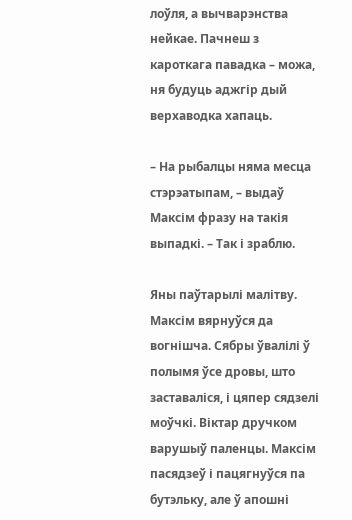лоўля, а вычварэнства нейкае. Пачнеш з кароткага павадка – можа, ня будуць аджгір дый верхаводка хапаць.

– На рыбалцы няма месца стэрэатыпам, – выдаў Максім фразу на такія выпадкі. – Так і зраблю.

Яны паўтарылі малітву. Максім вярнуўся да вогнішча. Сябры ўвалілі ў полымя ўсе дровы, што заставаліся, і цяпер сядзелі моўчкі. Віктар дручком варушыў паленцы. Максім пасядзеў і пацягнуўся па бутэльку, але ў апошні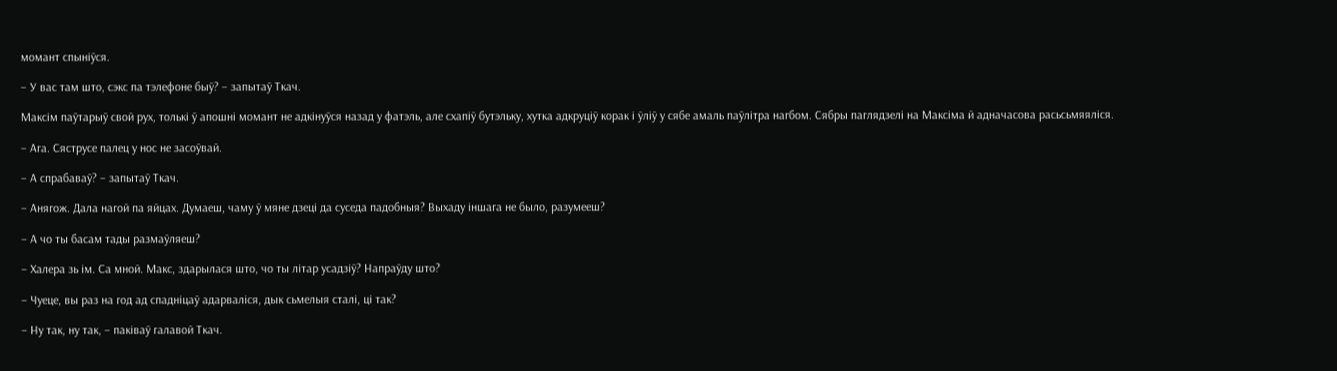момант спыніўся.

– У вас там што, сэкс па тэлефоне быў? – запытаў Ткач.

Максім паўтарыў свой рух, толькі ў апошні момант не адкінуўся назад у фатэль, але схапіў бутэльку, хутка адкруціў корак і ўліў у сябе амаль паўлітра нагбом. Сябры паглядзелі на Максіма й адначасова расьсьмяяліся.

– Ага. Сяструсе палец у нос не засоўвай.

– А спрабаваў? – запытаў Ткач.

– Анягож. Дала нагой па яйцах. Думаеш, чаму ў мяне дзеці да суседа падобныя? Выхаду іншага не было, разумееш?

– А чо ты басам тады размаўляеш?

– Халера зь ім. Са мной. Макс, здарылася што, чо ты літар усадзіў? Напраўду што?

– Чуеце, вы раз на год ад спадніцаў адарваліся, дык сьмелыя сталі, ці так?

– Ну так, ну так, – паківаў галавой Ткач.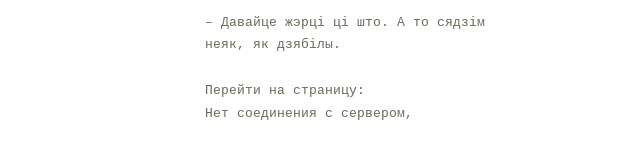– Давайце жэрці ці што. А то сядзім неяк, як дзябілы.

Перейти на страницу:
Нет соединения с сервером,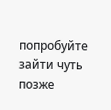попробуйте зайти чуть позже